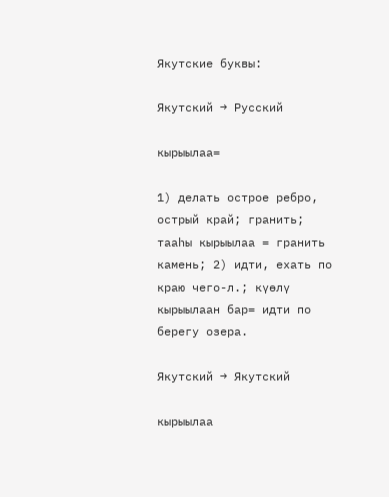Якутские буквы:

Якутский → Русский

кырыылаа=

1) делать острое ребро, острый край; гранить; тааһы кырыылаа = гранить камень; 2) идти, ехать по краю чего-л.; күөлү кырыылаан бар= идти по берегу озера.

Якутский → Якутский

кырыылаа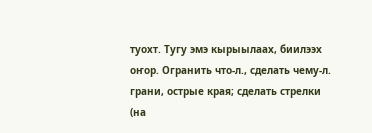туохт. Тугу эмэ кырыылаах, биилээх оҥор. Огранить что-л., сделать чему-л. грани, острые края; сделать стрелки (на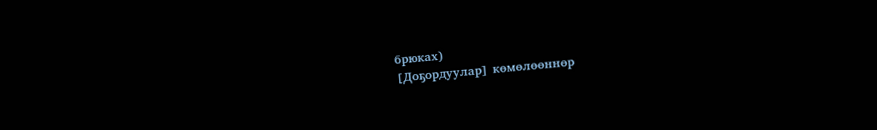брюках)
[Доҕордуулар] көмөлөөннөр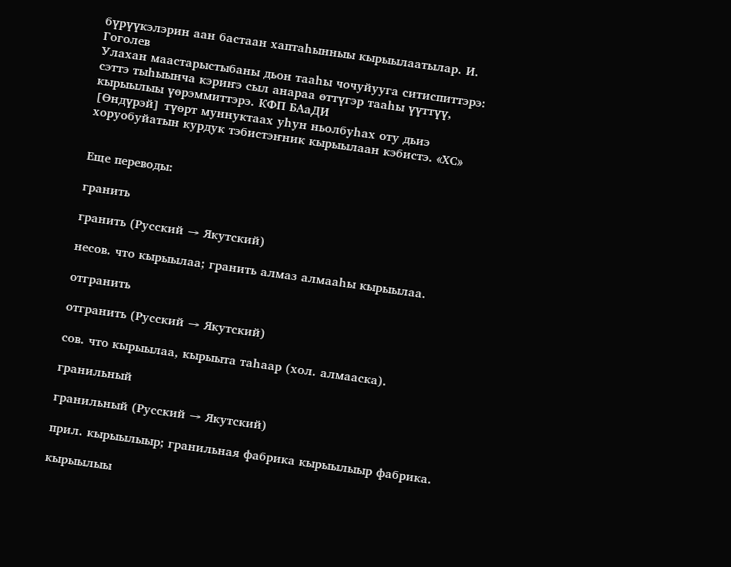бүрүүкэлэрин аан бастаан хаптаһынныы кырыылаатылар. И. Гоголев
Улахан маастарыстыбаны дьон тааһы чочуйууга ситиспиттэрэ: сэттэ тыһыынча кэриҥэ сыл анараа өттүгэр тааһы үүттүү, кырыылыы үөрэммиттэрэ. КФП БАаДИ
[Өндүрэй] түөрт муннуктаах уһун ньолбуһах оту дьиэ хоруобуйатын курдук тэбистэҥник кырыылаан кэбистэ. «ХС»


Еще переводы:

гранить

гранить (Русский → Якутский)

несов. что кырыылаа; гранить алмаз алмааһы кырыылаа.

отгранить

отгранить (Русский → Якутский)

сов. что кырыылаа, кырыыта таһаар (хол. алмааска).

гранильный

гранильный (Русский → Якутский)

прил. кырыылыыр; гранильная фабрика кырыылыыр фабрика.

кырыылыы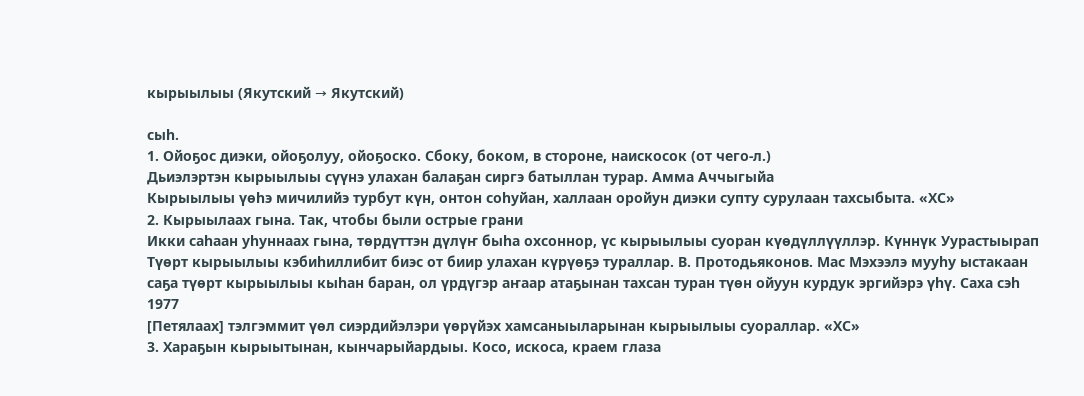кырыылыы (Якутский → Якутский)

сыһ.
1. Ойоҕос диэки, ойоҕолуу, ойоҕоско. Сбоку, боком, в стороне, наискосок (от чего-л.)
Дьиэлэртэн кырыылыы сүүнэ улахан балаҕан сиргэ батыллан турар. Амма Аччыгыйа
Кырыылыы үөһэ мичилийэ турбут күн, онтон соһуйан, халлаан оройун диэки супту сурулаан тахсыбыта. «ХС»
2. Кырыылаах гына. Так, чтобы были острые грани
Икки саһаан уһуннаах гына, төрдүттэн дүлүҥ быһа охсоннор, үс кырыылыы суоран күөдүллүүллэр. Күннүк Уурастыырап
Түөрт кырыылыы кэбиһиллибит биэс от биир улахан күрүөҕэ тураллар. В. Протодьяконов. Мас Мэхээлэ мууһу ыстакаан саҕа түөрт кырыылыы кыһан баран, ол үрдүгэр аҥаар атаҕынан тахсан туран түөн ойуун курдук эргийэрэ үһү. Саха сэһ
1977
[Петялаах] тэлгэммит үөл сиэрдийэлэри үөрүйэх хамсаныыларынан кырыылыы суораллар. «ХС»
3. Хараҕын кырыытынан, кынчарыйардыы. Косо, искоса, краем глаза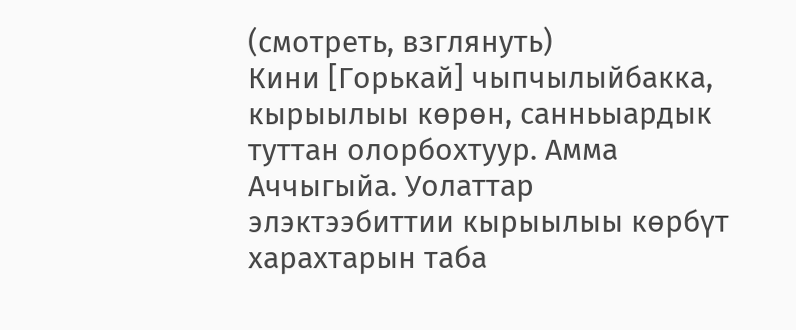(смотреть, взглянуть)
Кини [Горькай] чыпчылыйбакка, кырыылыы көрөн, санньыардык туттан олорбохтуур. Амма Аччыгыйа. Уолаттар элэктээбиттии кырыылыы көрбүт харахтарын таба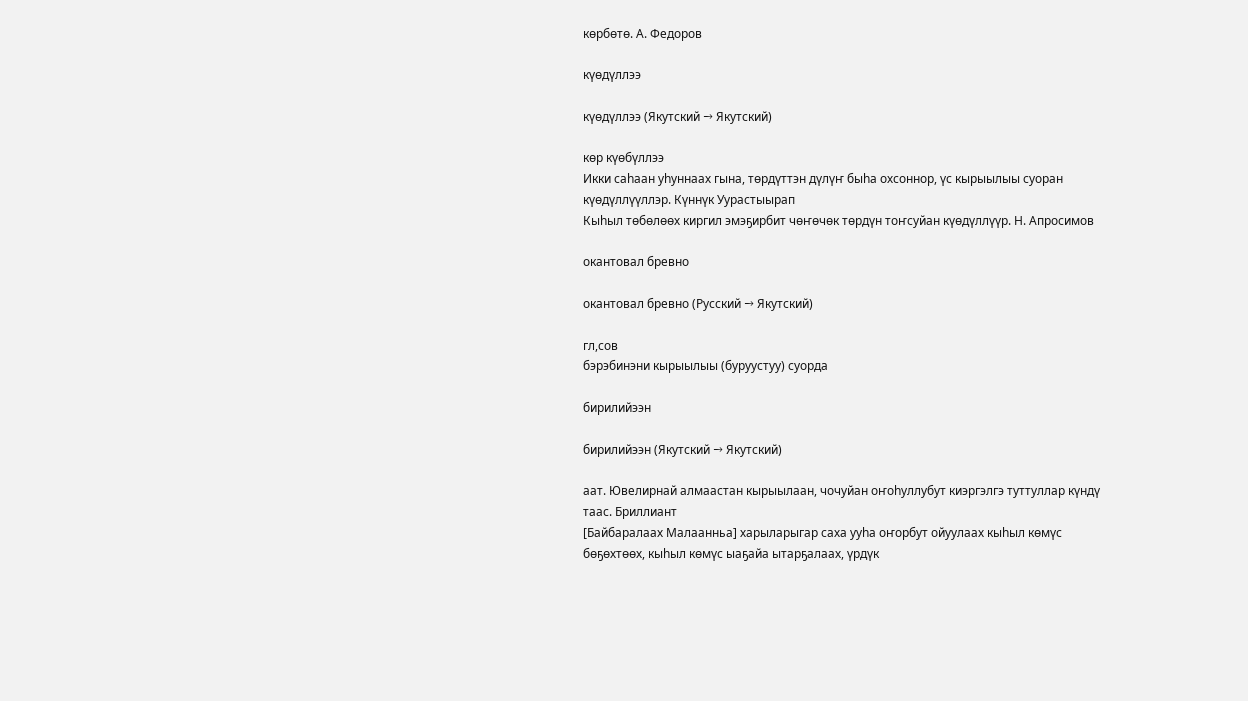көрбөтө. А. Федоров

күөдүллээ

күөдүллээ (Якутский → Якутский)

көр күөбүллээ
Икки саһаан уһуннаах гына, төрдүттэн дүлүҥ быһа охсоннор, үс кырыылыы суоран күөдүллүүллэр. Күннүк Уурастыырап
Кыһыл төбөлөөх киргил эмэҕирбит чөҥөчөк төрдүн тоҥсуйан күөдүллүүр. Н. Апросимов

окантовал бревно

окантовал бревно (Русский → Якутский)

гл,сов
бэрэбинэни кырыылыы (буруустуу) суорда

бирилийээн

бирилийээн (Якутский → Якутский)

аат. Ювелирнай алмаастан кырыылаан, чочуйан оҥоһуллубут киэргэлгэ туттуллар күндү таас. Бриллиант
[Байбаралаах Малаанньа] харыларыгар саха ууһа оҥорбут ойуулаах кыһыл көмүс бөҕөхтөөх, кыһыл көмүс ыаҕайа ытарҕалаах, үрдүк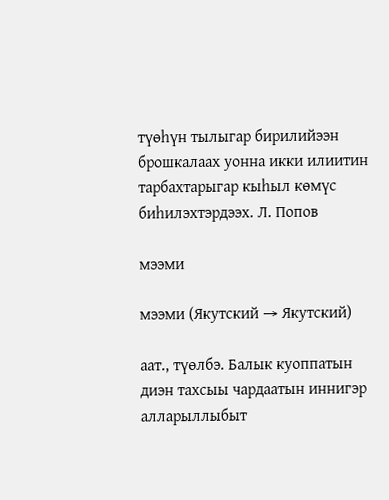түөһүн тылыгар бирилийээн брошкалаах уонна икки илиитин тарбахтарыгар кыһыл көмүс биһилэхтэрдээх. Л. Попов

мээми

мээми (Якутский → Якутский)

аат., түөлбэ. Балык куоппатын диэн тахсыы чардаатын иннигэр алларыллыбыт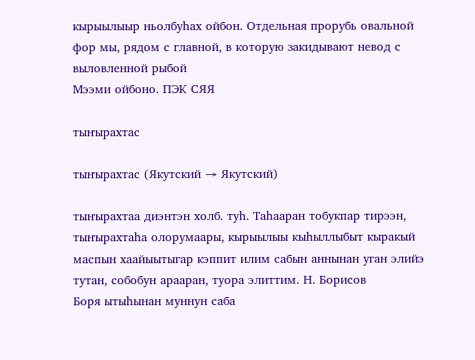кырыылыыр ньолбуһах ойбон. Отдельная прорубь овальной фор мы, рядом с главной, в которую закидывают невод с выловленной рыбой
Мээми ойбоно. ПЭК СЯЯ

тыҥырахтас

тыҥырахтас (Якутский → Якутский)

тыҥырахтаа диэнтэн холб. туһ. Таһааран тобукпар тирээн, тыҥырахтаһа олорумаары, кырыылыы кыһыллыбыт кыракый маспын хаайыытыгар кэппит илим сабын аннынан уган элийэ тутан, собобун арааран, туора элиттим. Н. Борисов
Боря ытыһынан муннун саба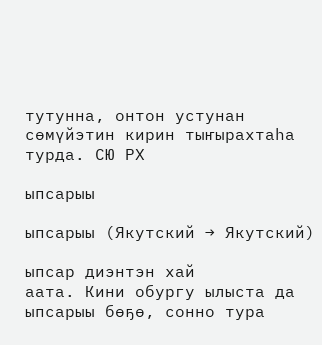тутунна, онтон устунан сөмүйэтин кирин тыҥырахтаһа турда. СЮ РХ

ыпсарыы

ыпсарыы (Якутский → Якутский)

ыпсар диэнтэн хай
аата. Кини обургу ылыста да ыпсарыы бөҕө, сонно тура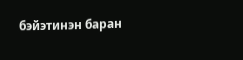бэйэтинэн баран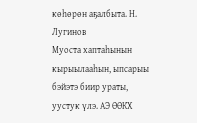көһөрөн аҕалбыта. Н. Лугинов
Муоста хаптаһынын кырыылааһын, ыпсарыы бэйэтэ биир ураты, уустук үлэ. АЭ ӨӨКХ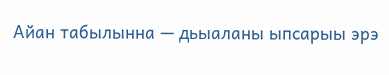Айан табылынна — дьыаланы ыпсарыы эрэ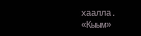хаалла. «Кыым»